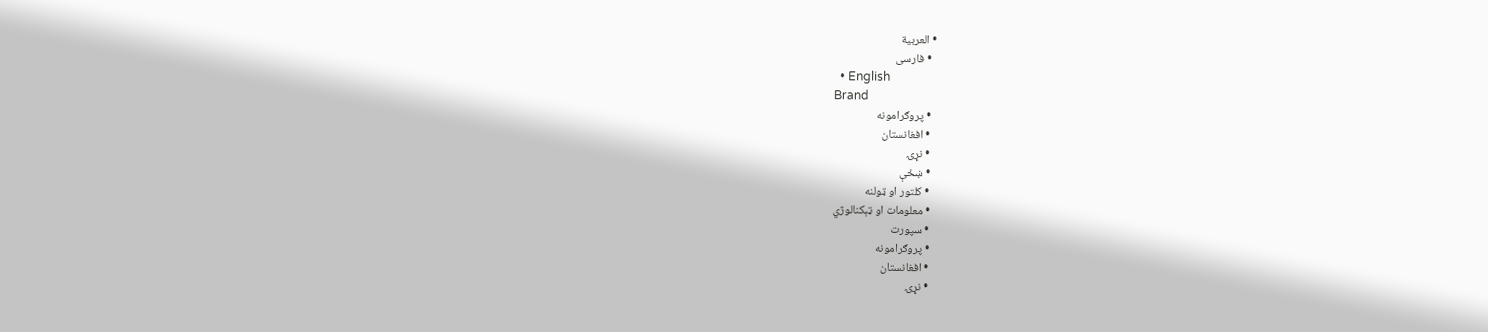• العربية
  • فارسی
  • English
Brand
  • پروګرامونه
  • افغانستان
  • نړۍ
  • ښځې
  • کلتور او ټولنه
  • معلومات او ټېکنالوژي
  • سپورت
  • پروګرامونه
  • افغانستان
  • نړۍ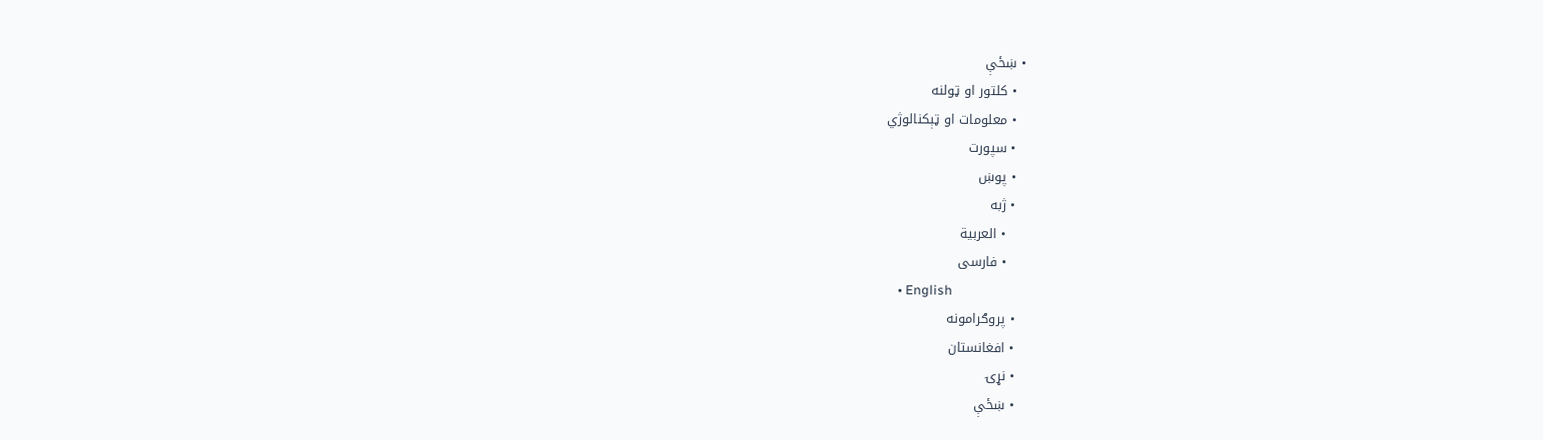• ښځې
  • کلتور او ټولنه
  • معلومات او ټېکنالوژي
  • سپورت
  • پوښ
  • ژبه
    • العربية
    • فارسی
    • English
  • پروګرامونه
  • افغانستان
  • نړۍ
  • ښځې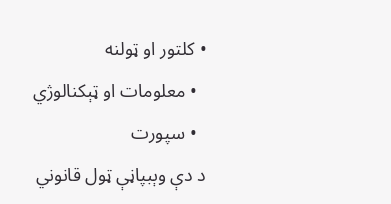• کلتور او ټولنه
  • معلومات او ټېکنالوژي
  • سپورت
د دې وېبپاڼې ټول قانوني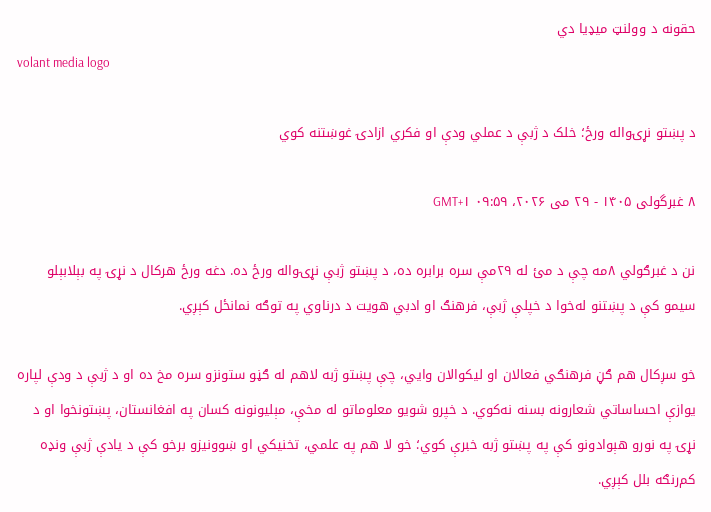حقونه د وولنټ میډیا دي
volant media logo

د پښتو نړۍواله ورځ؛ خلک د ژبې د عملي ودې او فکري ازادۍ غوښتنه کوي

۸ غبرگولی ۱۴۰۵ - ۲۹ می ۲۰۲۶، ۰۹:۵۹ GMT+۱

نن د غبرګولي ۸مه چې د مئ له ۲۹مې سره برابره ده، د پښتو ژبې نړۍواله ورځ ده. دغه ورځ هرکال د نړۍ په بېلابېلو سیمو کې د پښتنو له‌خوا د خپلې ژبې، فرهنګ او ادبي هویت د درناوي په توګه نمانځل کېږي.

خو سږکال هم ګڼ فرهنګي فعالان او لیکوالان وایي، چې پښتو ژبه لاهم له ګڼو ستونزو سره مخ ده او د ژبې د ودې لپاره یوازې احساساتي شعارونه بسنه نه‌کوي. د خپرو شویو معلوماتو له مخې، مېلیونونه کسان په افغانستان، پښتونخوا او د نړۍ په نورو هېوادونو کې په پښتو ژبه خبرې کوي؛ خو لا هم په علمي، تخنیکي او ښوونیزو برخو کې د یادې ژبې ونډه کم‌رنګه بلل کېږي.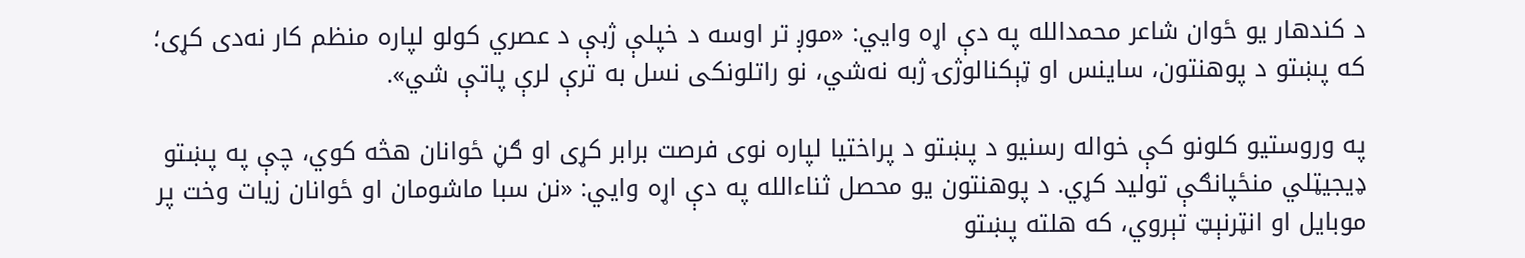د کندهار یو ځوان شاعر محمدالله په دې اړه وایي: «موږ تر اوسه د خپلې ژبې د عصري کولو لپاره منظم کار نه‌دی کړی؛ که پښتو د پوهنتون، ساینس او ټېکنالوژۍ ژبه نه‌شي، نو راتلونکی نسل به ترې لرې پاتې شي».

په وروستیو کلونو کې خواله رسنیو د پښتو د پراختیا لپاره نوی فرصت برابر کړی او ګڼ ځوانان هڅه کوي، چې په پښتو ډیجیټلي منځپانګې تولید کړي. د پوهنتون یو محصل ثناءالله په دې اړه وایي: «نن سبا ماشومان او ځوانان زیات وخت پر موبایل او انټرنېټ تېروي، که هلته پښتو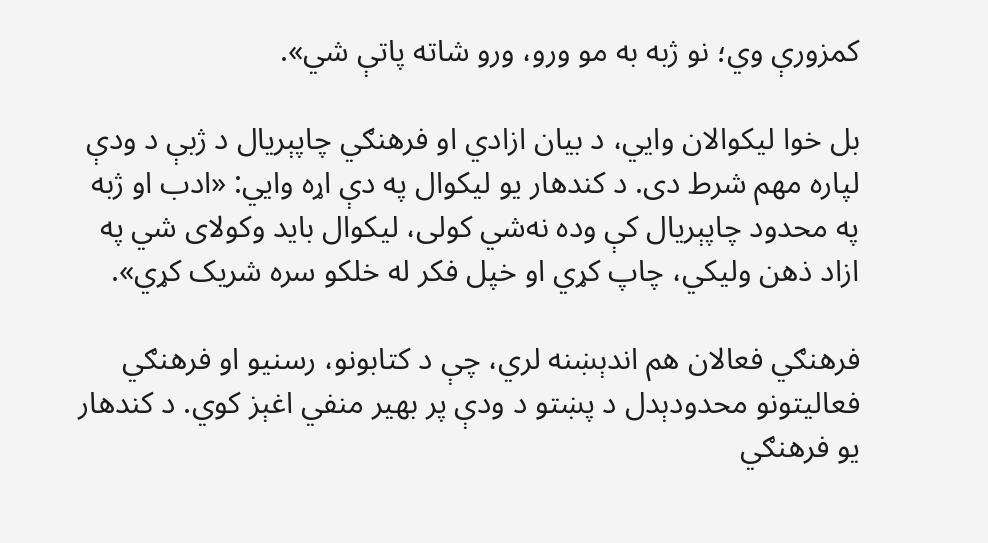کمزورې وي؛ نو ژبه به مو ورو، ورو شاته پاتې شي».

بل خوا لیکوالان وایي، د بیان ازادي او فرهنګي چاپېریال د ژبې د ودې لپاره مهم شرط دی. د کندهار یو لیکوال په دې اړه وايي: «ادب او ژبه په محدود چاپېریال کې وده نه‌شي کولی، لیکوال باید وکولای شي په ازاد ذهن ولیکي، چاپ کړي او خپل فکر له خلکو سره شریک کړي».

فرهنګي فعالان هم اندېښنه لري، چې د کتابونو، رسنیو او فرهنګي فعالیتونو محدودېدل د پښتو د ودې پر بهیر منفي اغېز کوي. د کندهار یو فرهنګي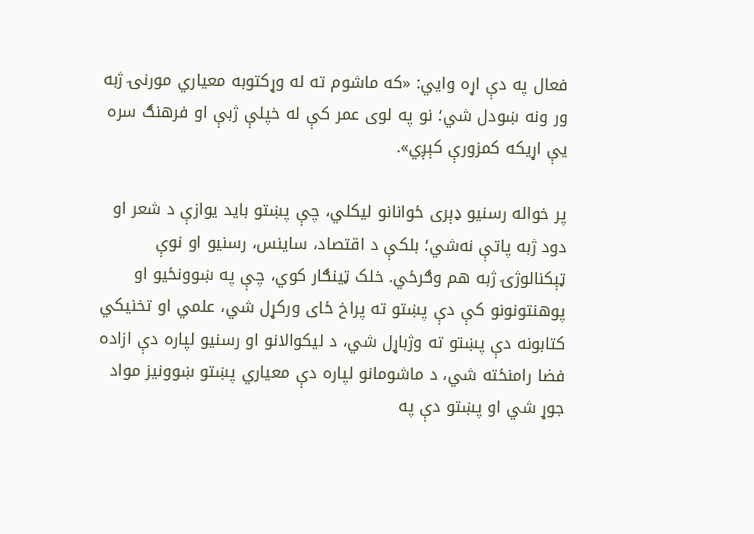فعال په دې اړه وايي: «که ماشوم ته له وړکتوبه معیاري مورنۍ ژبه ور ونه ښودل شي؛ نو په لوی عمر کې له خپلې ژبې او فرهنګ سره یې اړیکه کمزورې کېږي».

پر خواله رسنیو ډېری ځوانانو لیکلي، چې پښتو باید یوازې د شعر او دود ژبه پاتې نه‌شي؛ بلکې د اقتصاد، ساینس، رسنیو او نوې ټېکنالوژۍ ژبه هم وګرځي. خلک ټینګار کوي، چې په ښوونځیو او پوهنتونونو کې دې پښتو ته پراخ ځای ورکړل شي، علمي او تخنیکي کتابونه دې پښتو ته وژباړل شي، د لیکوالانو او رسنیو لپاره دې ازاده فضا رامنځته شي، د ماشومانو لپاره دې معیاري پښتو ښوونیز مواد جوړ شي او پښتو دې په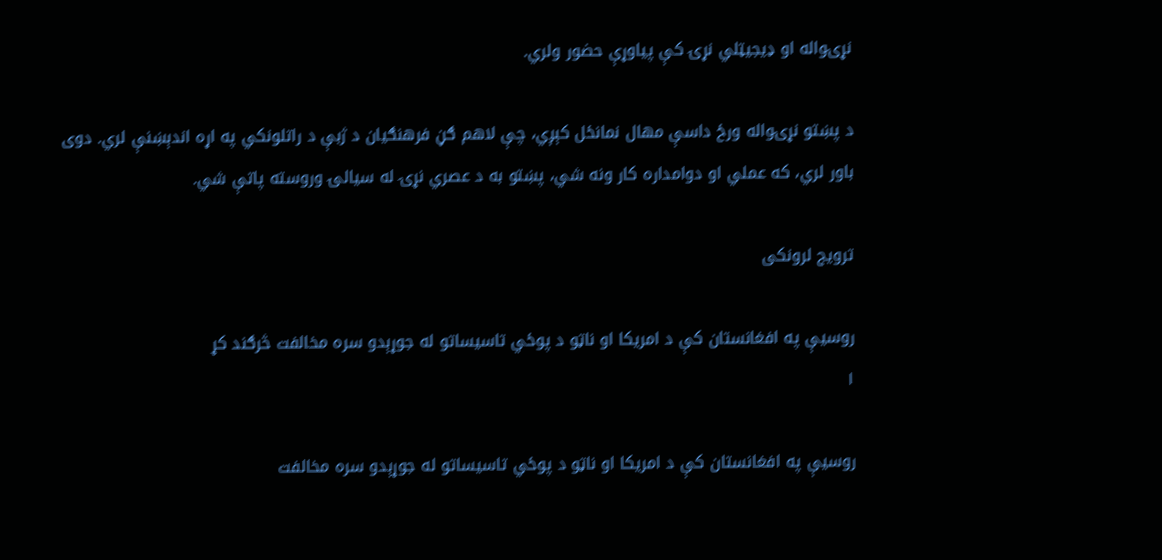نړۍواله او ډیجیټلي نړۍ کې پیاوړې حضور ولري.

د پښتو نړۍواله ورځ داسې مهال نمانځل کېږي، چې لاهم ګڼ فرهنګیان د ژبې د راتلونکي په اړه اندېښنې لري. دوی باور لري، که عملي او دوامداره کار ونه شي، پښتو به د عصري نړۍ له سیالۍ وروسته پاتې شي.

ترویج لرونکی

روسیې په افغانستان کې د امریکا او ناټو د پوځي تاسیساتو له جوړېدو سره مخالفت څرګند کړ
۱

روسیې په افغانستان کې د امریکا او ناټو د پوځي تاسیساتو له جوړېدو سره مخالفت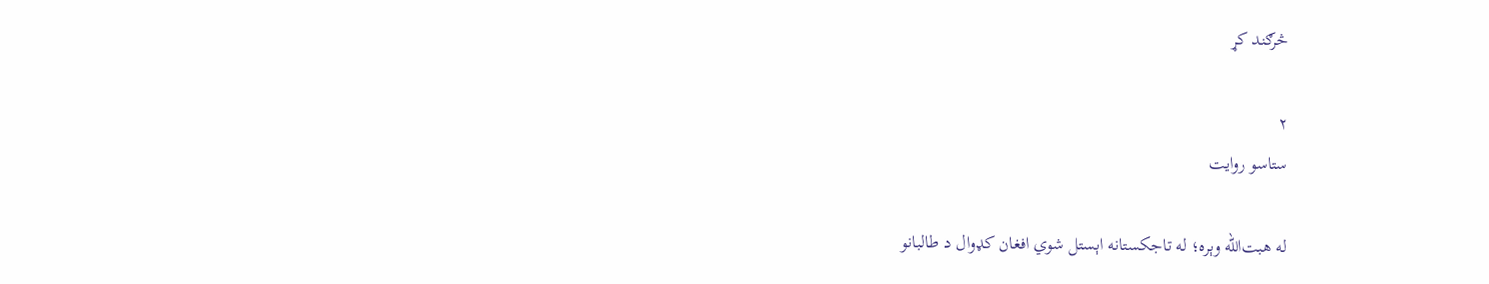څرګند کړ

۲
ستاسو روایت

له هبت‌الله وېره؛ له تاجکستانه اېستل شوي افغان کډوال د طالبانو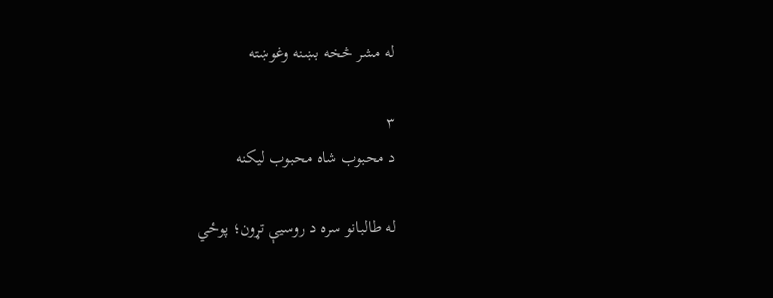له مشر څخه بښنه وغوښته

۳
د محبوب شاه محبوب لیکنه

له طالبانو سره د روسیې تړون؛ پوځي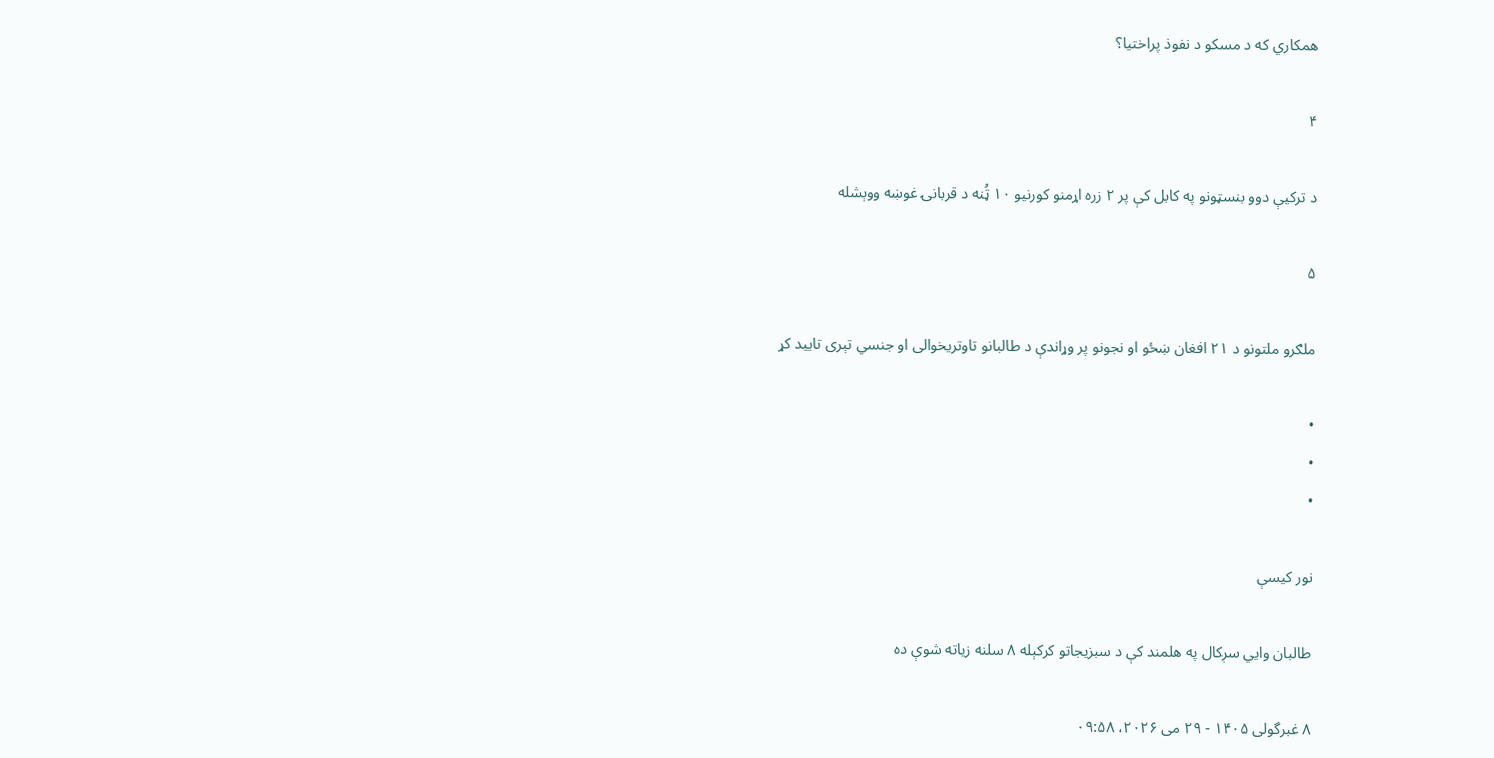همکاري که د مسکو د نفوذ پراختیا؟

۴

د ترکیې دوو بنسټونو په کابل کې پر ۲ زره اړمنو کورنیو ۱۰ ټُنه د قربانۍ غوښه ووېشله

۵

ملګرو ملتونو د ۲۱ افغان ښځو او نجونو پر وړاندې د طالبانو تاوتریخوالی او جنسي تېری تایید کړ

•
•
•

نور کیسې

طالبان وایي سږکال په هلمند کې د سبزیجاتو کرکېله ۸ سلنه زیاته شوې ده

۸ غبرگولی ۱۴۰۵ - ۲۹ می ۲۰۲۶، ۰۹:۵۸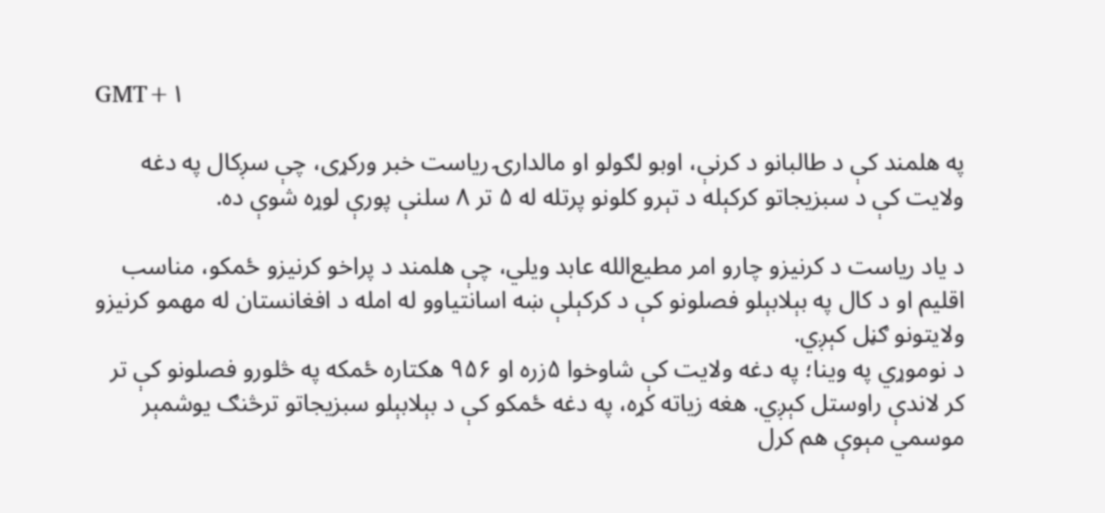GMT+۱

په هلمند کې د طالبانو د کرنې، اوبو لګولو او مالدارۍ ریاست خبر ورکړی، چې سږکال په دغه ولایت کې د سبزیجاتو کرکېله د تېرو کلونو پرتله له ۵ تر ۸ سلنې پورې لوړه شوې ده.

د یاد ریاست د کرنیزو چارو امر مطیع‌الله عابد ویلي، چې هلمند د پراخو کرنیزو ځمکو، مناسب اقلیم او د کال په بېلابېلو فصلونو کې د کرکېلې ښه اسانتیاوو له امله د افغانستان له مهمو کرنیزو ولایتونو ګڼل کېږي.
د نوموړي په وینا؛ په دغه ولایت کې شاوخوا ۵زره او ۹۵۶ هکتاره ځمکه په څلورو فصلونو کې تر کر لاندې راوستل کېږي. هغه زیاته کړه، په دغه ځمکو کې د بېلابېلو سبزیجاتو ترڅنګ یوشمېر موسمي مېوې هم کرل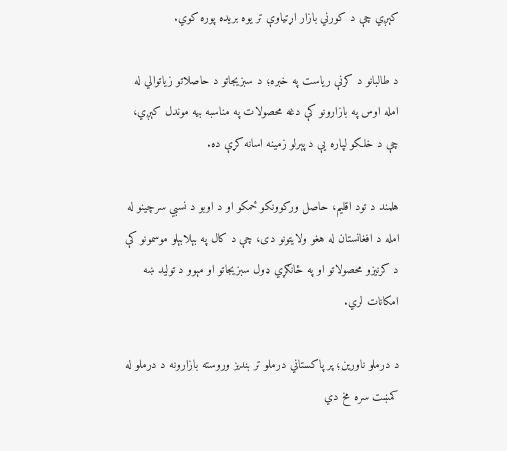کېږي چې د کورني بازار اړتیاوې تر یوه بریده پوره کوي.

د طالبانو د کرنې ریاست په خبره؛ د سبزیجاتو د حاصلاتو زیاتوالي له امله اوس په بازارونو کې دغه محصولات په مناسبه بیه موندل کېږي، چې د خلکو لپاره یې د پېرلو زمینه اسانه کړې ده.

هلمند د تود اقلیم، حاصل‌ ورکوونکو ځمکو او د اوبو د نسبي سرچینو له امله د افغانستان له هغو ولایتونو دی، چې د کال په بېلابېلو موسمونو کې د کرنیزو محصولاتو او په ځانګړي ډول سبزیجاتو او مېوو د تولید ښه امکانات لري.

د درملو ناورین؛ پر پاکستاني درملو تر بندیز وروسته بازارونه د درملو له کمښت سره مخ دي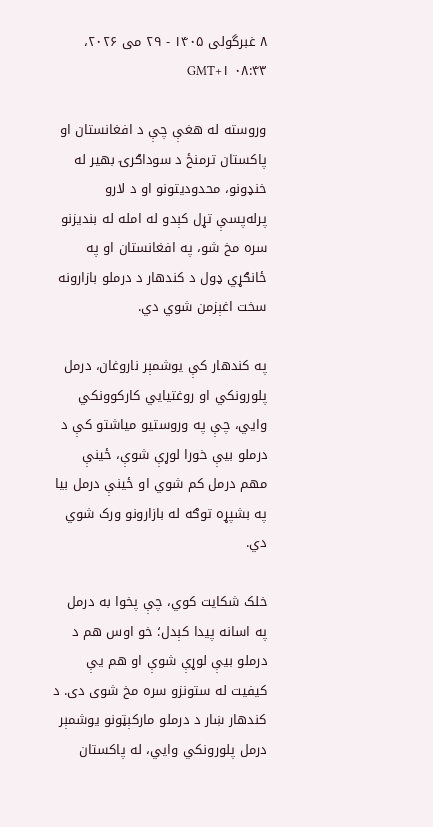۸ غبرگولی ۱۴۰۵ - ۲۹ می ۲۰۲۶، ۰۸:۴۳ GMT+۱

وروسته له هغې چې د افغانستان او پاکستان ترمنځ د سوداګرۍ بهیر له خنډونو، محدودیتونو او د لارو پرله‌پسې تړل کېدو له امله له بندیزنو سره مخ شو، په افغانستان او په ځانګړي ډول د کندهار د درملو بازارونه سخت اغېزمن شوي دي.

په کندهار کې یوشمېر ناروغان، درمل پلورونکي او روغتیايي کارکوونکي وایي، چې په وروستیو میاشتو کې د درملو بیې خورا لوړې شوې، ځینې مهم درمل کم شوي او ځینې درمل بیا په بشپړه توګه له بازارونو ورک شوي دي.

خلک شکایت کوي، چې پخوا به درمل په اسانه پیدا کېدل؛ خو اوس هم د درملو بیې لوړې شوې او هم یې کیفیت له ستونزو سره مخ شوی دی. د کندهار ښار د درملو مارکېټونو یوشمېر درمل پلورونکي وایي، له پاکستان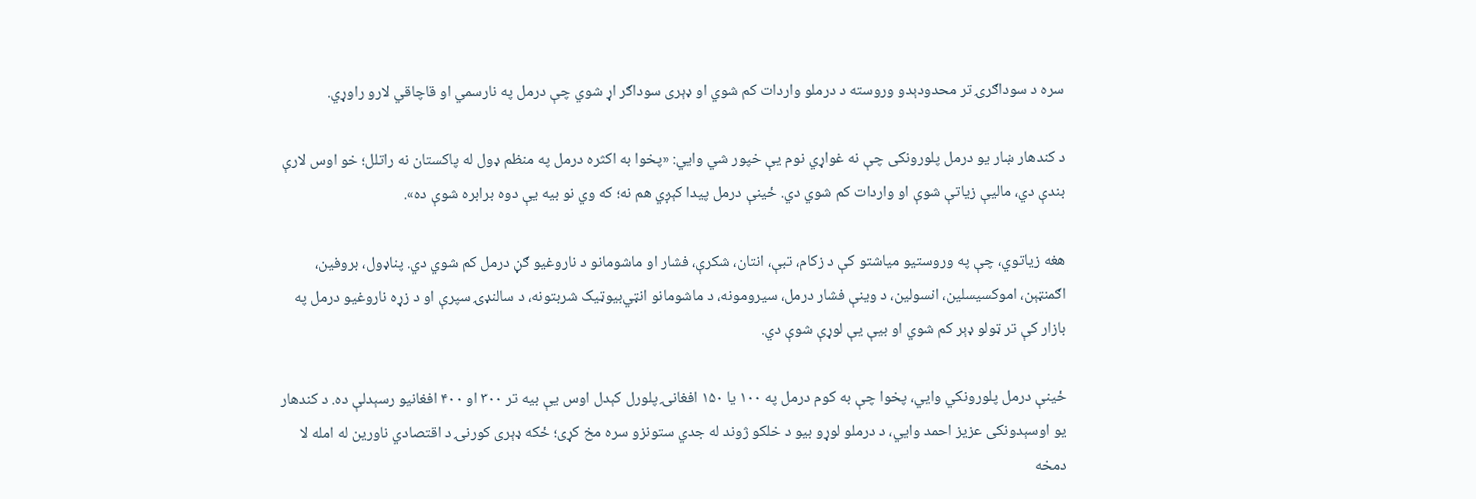سره د سوداګرۍ تر محدودېدو وروسته د درملو واردات کم شوي او ډېری سوداګر اړ شوي چې درمل په نارسمي او قاچاقي لارو راوړي.

د کندهار ښار یو درمل پلورونکی چې نه غواړي نوم یې خپور شي وايي: «پخوا به اکثره درمل په منظم ډول له پاکستان نه راتلل؛ خو اوس لارې بندې دي، مالیې زیاتې شوې او واردات کم شوي دي. ځینې درمل پیدا کېږي هم نه؛ که وي نو بیه یې دوه برابره شوې ده».

هغه زیاتوي، چې په وروستیو میاشتو کې د زکام، تبې، انتان، شکرې، فشار او ماشومانو د ناروغیو ګڼ درمل کم شوي دي. پناډول، بروفین، اګمنټېن، اموکسیسلین، انسولین، د وینې فشار درمل، سیرومونه، د ماشومانو انټي‌بیوټیک شربتونه، د سالنډۍ سپرې او د زړه ناروغیو درمل په بازار کې تر ټولو ډېر کم شوي او بیې یې لوړې شوې دي.

ځینې درمل پلورونکي وایي، پخوا چې به کوم درمل په ۱۰۰ یا ۱۵۰ افغانۍ پلورل کېدل اوس یې بیه تر ۳۰۰ او ۴۰۰ افغانیو رسېدلې ده. د کندهار یو اوسېدونکی عزیز احمد وایي، د درملو لوړو بیو د خلکو ژوند له جدي ستونزو سره مخ کړی؛ ځکه ډېری کورنۍ د اقتصادي ناورین له امله لا دمخه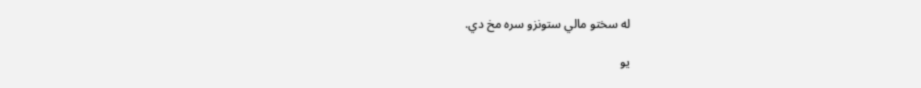له سختو مالي ستونزو سره مخ دي.

یو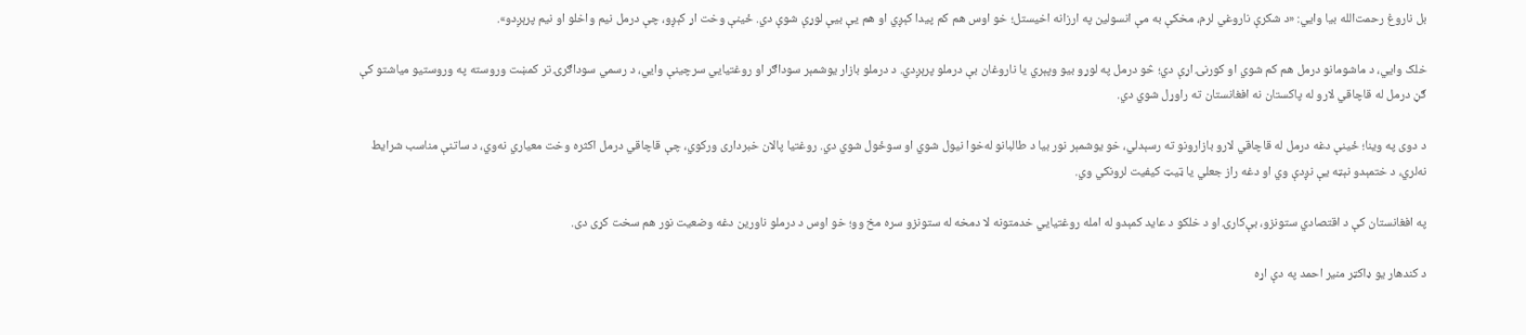بل ناروغ رحمت‌الله بیا وایي: «د شکرې ناروغي لرم، مخکې به مې انسولین په ارزانه اخیستل؛ خو اوس هم کم پیدا کېږي او هم یې بیې لوړې شوې دي. ځینې وخت اړ کېږو، چې درمل نیم واخلو او نیم پرېږدو».

خلک وایي، د ماشومانو درمل هم کم شوي او کورنۍ اړې دي؛ څو درمل په لوړو بیو وپېري یا ناروغان بې درملو پرېږدي. د درملو بازار یوشمېر سوداګر او روغتیايي سرچینې وایي، د رسمي سوداګرۍ تر کمښت وروسته په وروستیو میاشتو کې ګڼ درمل له قاچاقي لارو له پاکستان نه افغانستان ته راوړل شوي دي.

د دوی په وینا؛ ځینې دغه درمل له قاچاقي لارو بازارونو ته رسېدلي، خو یوشمېر نور بیا د طالبانو له‌خوا نیول شوي او سوځول شوي دي. روغتیا پالان خبرداری ورکوي، چې قاچاقي درمل اکثره وخت معیاري نه‌وي، د ساتنې مناسب شرایط نه‌لري، د ختمېدو نېټه یې نږدې وي او دغه راز جعلي یا ټیټ کیفیت لرونکي وي.

په افغانستان کې د اقتصادي ستونزو، بې‌کارۍ او د خلکو د عاید کمېدو له امله روغتیايي خدمتونه لا دمخه له ستونزو سره مخ وو؛ خو اوس د درملو ناورین دغه وضعیت نور هم سخت کړی دی.

د کندهار یو ډاکټر منیر احمد په دې اړه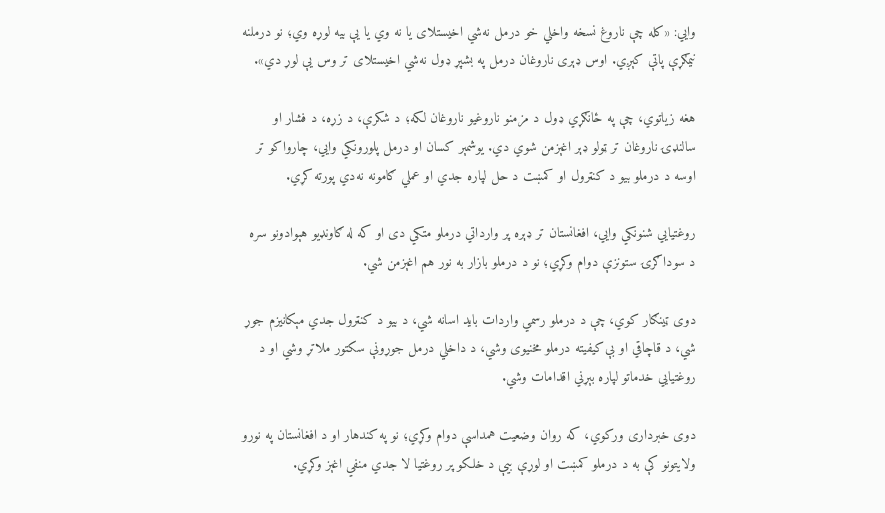وایي: «کله چې ناروغ نسخه واخلي خو درمل نه‌شي اخیستلای یا نه وي یا یې بیه لوړه وي؛ نو درملنه نیمګړې پاتې کېږي. اوس ډېری ناروغان درمل په بشپړ ډول نه‌شي اخیستلای تر وس یې لوړ دي».

هغه زیاتوي، چې په ځانګړي ډول د مزمنو ناروغیو ناروغان لکه؛ د شکرې، د زړه، د فشار او سالنډۍ ناروغان تر ټولو ډېر اغېزمن شوي دي. یوشمېر کسان او درمل پلورونکي وایي، چارواکو تر اوسه د درملو بیو د کنټرول او کمښت د حل لپاره جدي او عملي ګامونه نه‌دي پورته کړي.

روغتیايي شنونکي وایي، افغانستان تر ډېره پر وارداتي درملو متکي دی او که له ګاونډیو هېوادونو سره د سوداګرۍ ستونزې دوام وکړي؛ نو د درملو بازار به نور هم اغېزمن شي.

دوی ټینګار کوي، چې د درملو رسمي واردات باید اسانه شي، د بیو د کنټرول جدي مېکانیزم جوړ شي، د قاچاقي او بې‌کیفیته درملو مخنیوی وشي، د داخلي درمل جوړونې سکتور ملاتړ وشي او د روغتیايي خدماتو لپاره بېړني اقدامات وشي.

دوی خبرداری ورکوي، که روان وضعیت همداسې دوام وکړي؛ نو په کندهار او د افغانستان په نورو ولایتونو کې به د درملو کمښت او لوړې بیې د خلکو پر روغتیا لا جدي منفي اغېز وکړي.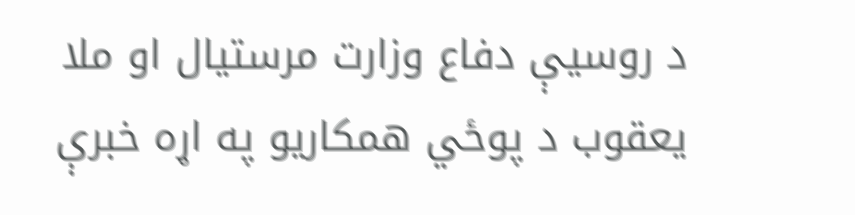د روسیې دفاع وزارت مرستیال او ملا یعقوب د پوځي همکاریو په اړه خبرې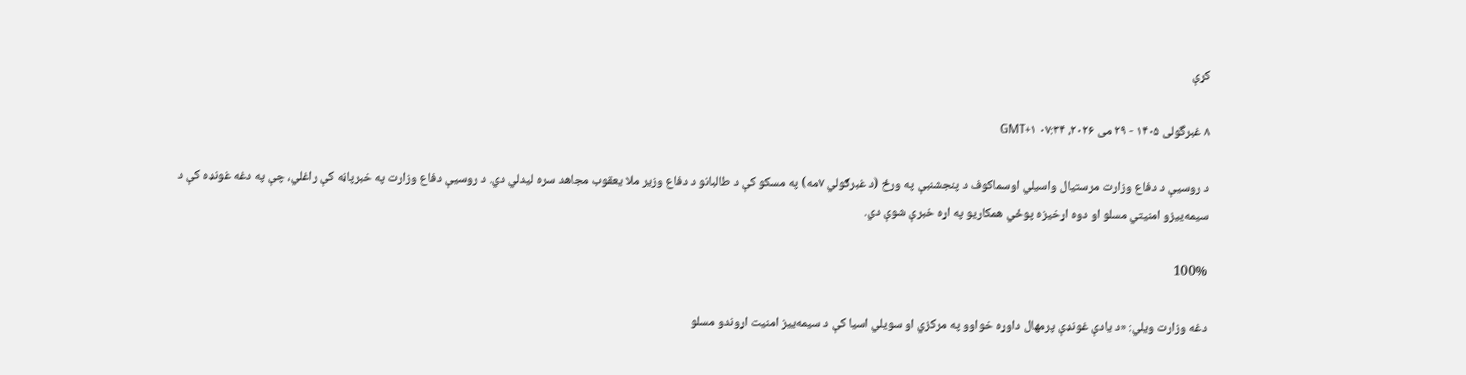کړې

۸ غبرگولی ۱۴۰۵ - ۲۹ می ۲۰۲۶، ۰۷:۳۴ GMT+۱

د روسیې د دفاع وزارت مرستیال واسیلي اوسماکوف د پنجشنبې په ورځ (د غبرګولي ۷مه) په مسکو کې د طالبانو د دفاع وزیر ملا یعقوب مجاهد سره لیدلي دي. د روسیې دفاع وزارت په خبرپاڼه کې راغلي، چې په دغه غونډه کې د سیمه‌ییزو امنیتي مسلو او دوه اړخیزه پوځي همکاریو په اړه خبرې شوې دي.

100%

دغه وزارت ویلي: «د یادې غونډې پرمهال داوړه خواوو په مرکزي او سویلي اسیا کې د سیمه‌ییز امنیت اړوندو مسلو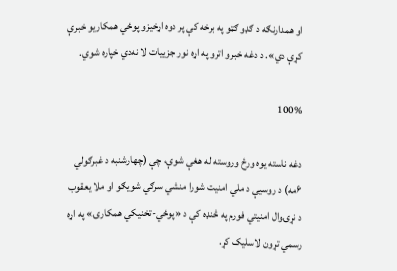او همدارنګه د ګډو ګټو په برخه کې پر دوه اړخیزو پوځي همکاریو خبرې کړې دي». د دغه خبرو اترو په اړه نور جزییات لا نه‌دي خپاره شوي.

100%

دغه ناسته یوه ورځ وروسته له هغې شوې، چې (چهارشنبه د غبرګولي ۶مه) د روسیې د ملي امنیت شورا منشي سرګي شویګو او ملا یعقوب د نړۍوال امنیتي فورم په څنډه کې د «پوځي-تخنیکي همکارۍ» په اړه رسمي تړون لاسلیک کړ.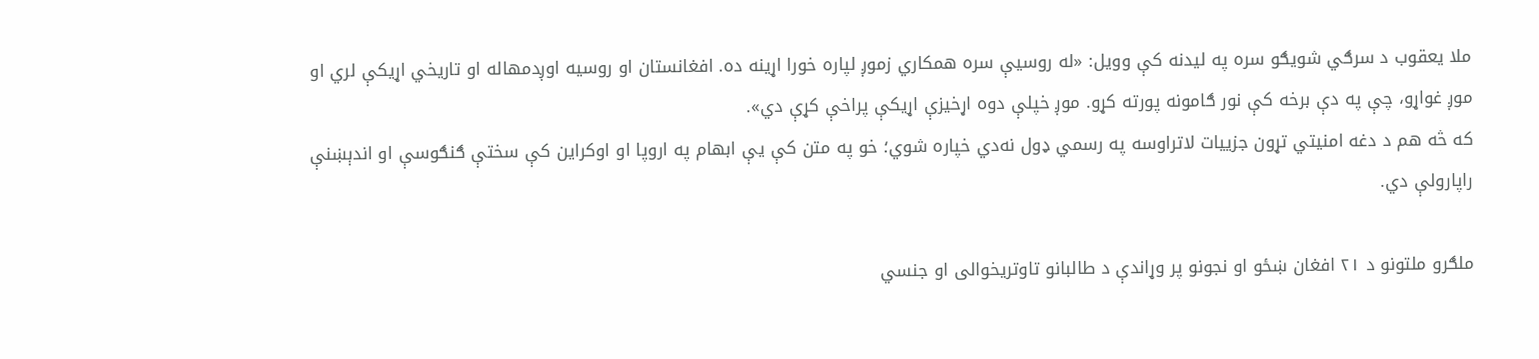ملا یعقوب د سرګي شویګو سره په لیدنه کې وویل: «له روسیې سره همکاري زموږ لپاره خورا اړینه ده. افغانستان او روسیه اوږدمهاله او تاریخي اړیکې لري او موږ غواړو، چې په دې برخه کې نور ګامونه پورته کړو. موږ خپلې دوه اړخیزې اړیکې پراخې کړې دي».
که څه هم د دغه امنیتي تړون جزییات لاتراوسه په رسمي ډول نه‌دي خپاره شوي؛ خو په متن کې یې ابهام په اروپا او اوکراین کې سختې ګنګوسې او اندېښنې راپارولې دي.

ملګرو ملتونو د ۲۱ افغان ښځو او نجونو پر وړاندې د طالبانو تاوتریخوالی او جنسي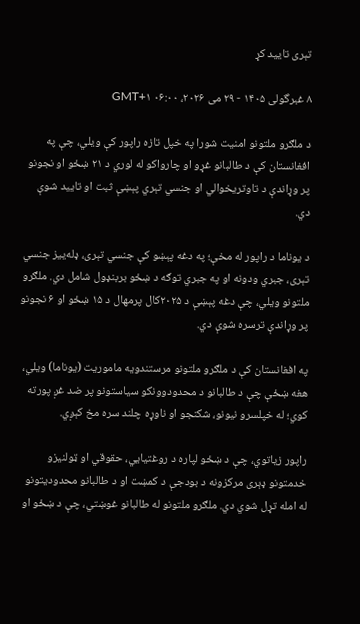تېری تایید کړ

۸ غبرگولی ۱۴۰۵ - ۲۹ می ۲۰۲۶، ۰۶:۰۰ GMT+۱

د ملګرو ملتونو امنیت شورا په خپل تازه راپور کې ویلي، چې په افغانستان کې د طالبانو غړو او چارواکو له لوري د ۲۱ ښځو او نجونو پر وړاندې د تاوتریخوالي او جنسي تېري پېښې ثبت او تایید شوې دي.

د یوناما د راپور له مخې؛ په دغه پېښو کې جنسي تېری، ډله‌ییز جنسي تېری، جبري ودونه او په جبري توګه د ښځو بربنډول شامل دي. ملګرو ملتونو ویلي، چې دغه پېښې د ۲۰۲۵کال پرمهال د ۱۵ ښځو او ۶ نجونو پر وړاندې ترسره شوې دي.

په افغانستان کې د ملګرو ملتونو مرستندویه ماموریت (یوناما) ویلي، هغه ښځې چې د طالبانو د محدودوونکو سیاستونو پر ضد غږ پورته کوي؛ له خپلسرو نیونو، شکنجو او ناوړه چلند سره مخ کېږي.

راپور زیاتوي، چې د ښځو لپاره د روغتیايي، حقوقي او ټولنیزو خدمتونو ډېری مرکزونه د بودجې د کمښت او د طالبانو محدودیتونو له امله تړل شوي دي. ملګرو ملتونو له طالبانو غوښتي، چې د ښځو او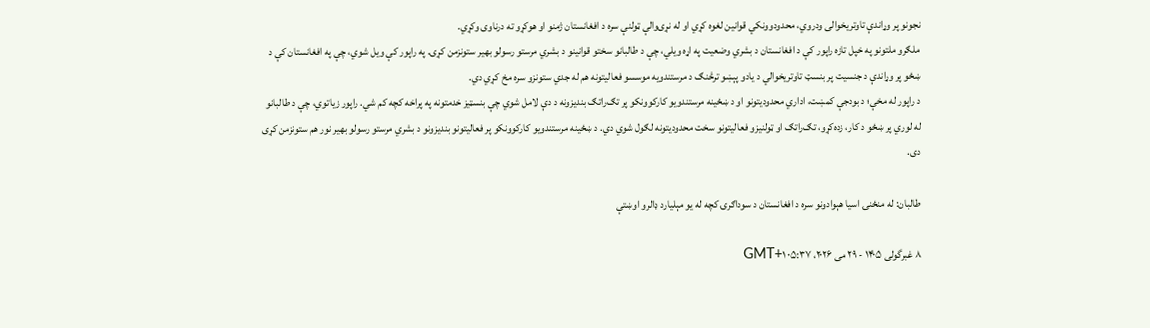نجونو پر وړاندې تاوتریخوالی ودروي، محدودوونکي قوانین لغوه کړي او له نړۍوالې ټولنې سره د افغانستان ژمنو او هوکړو ته درناوی وکړي.
ملګرو ملتونو په خپل تازه راپور کې د افغانستان د بشري وضعیت په اړه ویلي، چې د طالبانو سختو قوانینو د بشري مرستو رسولو بهیر ستونزمن کړی. په راپور کې ویل شوي، چې په افغانستان کې د ښځو پر وړاندې د جنسیت‌ پر بنسټ تاوتریخوالي د یادو پېښو ترڅنګ د مرستندویه موسسو فعالیتونه هم له جدي ستونزو سره مخ کړي دي.
د راپور له مخې؛ د بودجې کمښت، اداري محدودیتونو او د ښځینه مرستندویو کارکوونکو پر تګ‌راتګ بندیزونه د دې لامل شوي چې بنسټیز خدمتونه په پراخه کچه کم شي. راپور زیاتوي، چې د طالبانو له لوري پر ښځو د کار، زده‌کړو، تګ‌راتګ او ټولنیزو فعالیتونو سخت محدودیتونه لګول شوي دي. د ښځینه مرستندویو کارکوونکو پر فعالیتونو بندیزونو د بشري مرستو رسولو بهیر نور هم ستونزمن کړی دی.

طالبان: له منځنۍ اسیا هېوادونو سره د افغانستان د سوداګرۍ کچه له یو مېلیارد ډالرو اوښتې

۸ غبرگولی ۱۴۰۵ - ۲۹ می ۲۰۲۶، ۰۵:۳۷ GMT+۱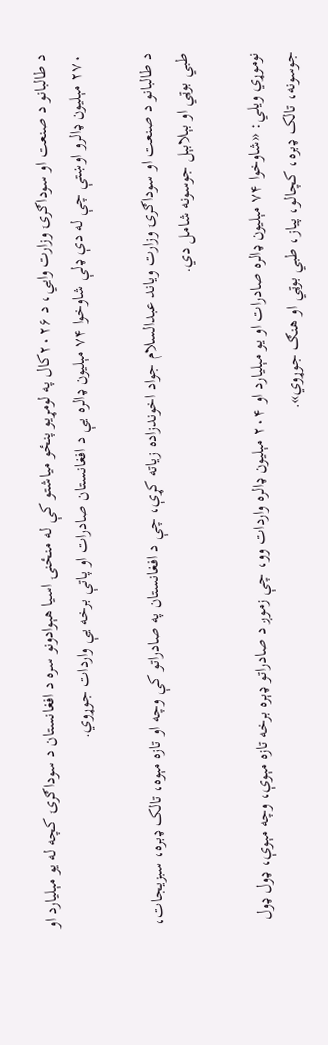د طالبانو د صنعت او سوداګرۍ وزارت وایي، د ۲۰۲۶کال په لومړیو پنځو میاشتو کې له منځنۍ اسیا هېوادونو سره د افغانستان د سوداګرۍ کچه له یو مېلیارد او ۲۷۰ مېلیون ډالرو اوښتې چې له دې ډلې شاوخوا ۷۴ مېلیون ډالره یې د افغانستان صادرات او پاتې برخه یې واردات جوړوي.

د طالبانو د صنعت او سوداګرۍ وزارت ویاند عبدالسلام جواد اخوندزاده زیاته کړې، چې د افغانستان په صادراتو کې وچه او تازه مېوه، تالک ډبره، سبزیجات، طبي بوټي او بېلابېل جوسونه شامل دي.

نوموړي ویلي: «شاوخوا ۷۴ مېلیون ډالره صادرات او یو مېلیارد او ۲۰۴ مېلیون ډالره واردات وو، چې زموږ د صادراتو ډېره برخه تازه مېوې، وچه مېوې، ډول ډول جوسونه، تالک ډبره، کچالو، پیاز، طبي بوټي او هنګ جوړوي».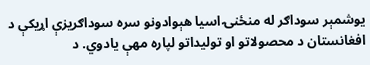یوشمېر سوداګر له منځنۍ اسیا هېوادونو سره سوداګریزې اړیکې د افغانستان د محصولاتو او تولیداتو لپاره مهې یادوي. د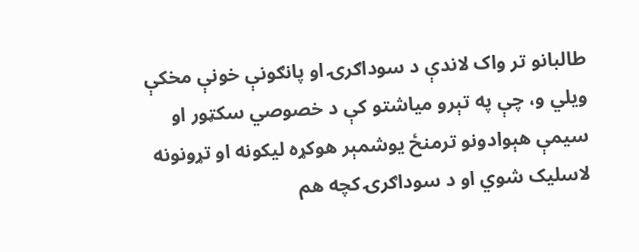طالبانو تر واک لاندې د سوداګرۍ او پانګونې خونې مخکې ویلي و، چې په تېرو میاشتو کې د خصوصي سکټور او سیمې هېوادونو ترمنځ یوشمېر هوکړه لیکونه او تړونونه لاسلیک شوي او د سوداګرۍ کچه هم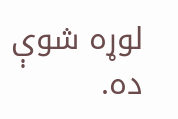لوړه شوې ده.